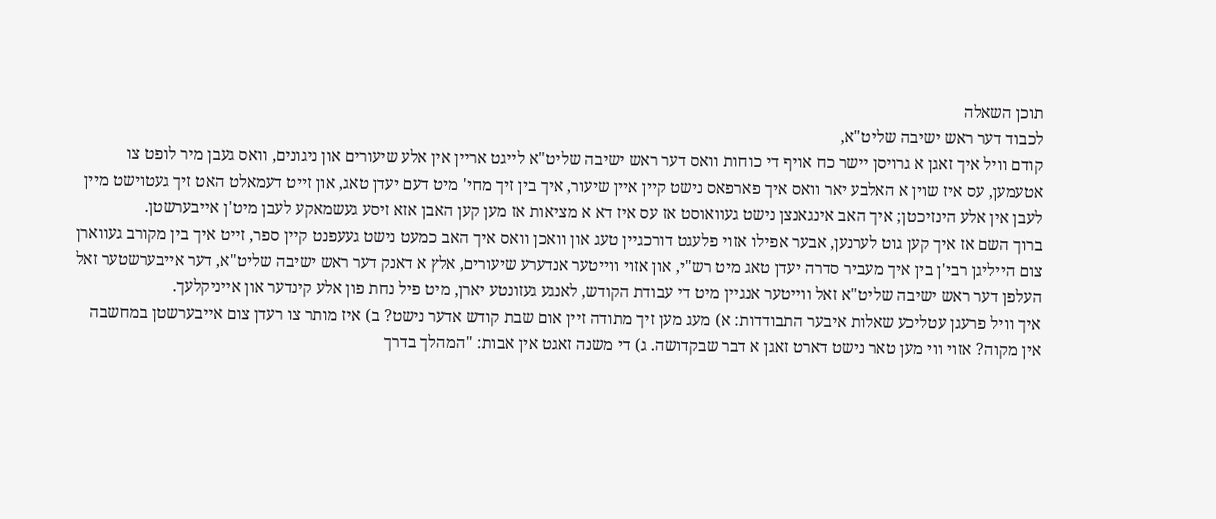תוכן השאלה
לכבוד דער ראש ישיבה שליט"א,
קודם וויל איך זאגן א גרויסן יישר כח אויף די כוחות וואס דער ראש ישיבה שליט"א לייגט אריין אין אלע שיעורים און ניגונים, וואס געבן מיר לופט צו אטעמען, עס איז שוין א האלבע יאר וואס איך פארפאס נישט קיין איין שיעור, איך בין זיך מחי' מיט דעם יעדן טאג, און זייט דעמאלט האט זיך געטוישט מיין לעבן אין אלע הינזיכטן; איך האב אינגאנצן נישט געוואוסט אז עס איז דא א מציאות אז מען קען האבן אזא זיסע געשמאקע לעבן מיט'ן אייבערשטן.
ברוך השם אז איך קען גוט לערנען, אבער אפילו אזוי פלעגט דורכגיין טעג און וואכן וואס איך האב כמעט נישט געעפנט קיין ספר, זייט איך בין מקורב געווארן צום הייליגן רבי'ן בין איך מעביר סדרה יעדן טאג מיט רש"י, און אזוי ווייטער אנדערע שיעורים, אלץ א דאנק דער ראש ישיבה שליט"א, דער אייבערשטער זאל העלפן דער ראש ישיבה שליט"א זאל ווייטער אנגיין מיט די עבודת הקודש, לאנגע געזונטע יארן, מיט פיל נחת פון אלע קינדער און אייניקלעך.
איך וויל פרעגן עטליכע שאלות איבער התבודדות: א) מעג מען זיך מתודה זיין אום שבת קודש אדער נישט? ב) איז מותר צו רעדן צום אייבערשטן במחשבה אין מקוה? אזוי ווי מען טאר נישט דארט זאגן א דבר שבקדושה. ג) די משנה זאגט אין אבות: "המהלך בדרך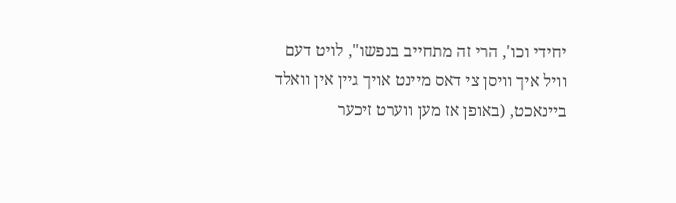יחידי וכו', הרי זה מתחייב בנפשו", לויט דעם וויל איך וויסן צי דאס מיינט אויך גיין אין וואלד ביינאכט, (באופן אז מען ווערט זיכער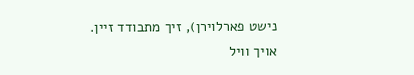נישט פארלוירן), זיך מתבודד זיין.
אויך וויל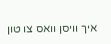איך וויסן וואס צו טון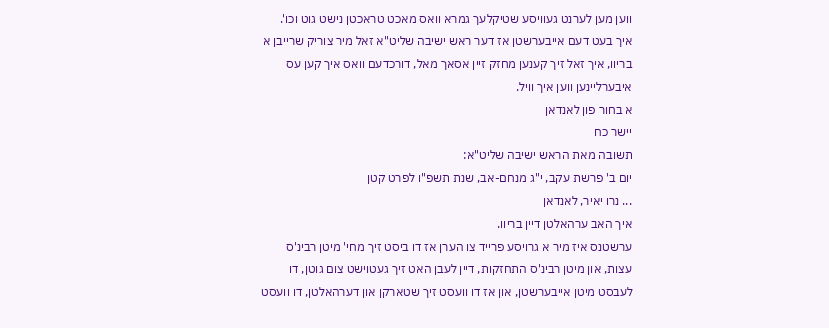ווען מען לערנט געוויסע שטיקלעך גמרא וואס מאכט טראכטן נישט גוט וכו'.
איך בעט דעם אייבערשטן אז דער ראש ישיבה שליט"א זאל מיר צוריק שרייבן א בריוו, איך זאל זיך קענען מחזק זיין אסאך מאל, דורכדעם וואס איך קען עס איבערליינען ווען איך וויל.
א בחור פון לאנדאן
יישר כח
תשובה מאת הראש ישיבה שליט"א:
יום ב' פרשת עקב, י"ג מנחם-אב, שנת תשפ"ו לפרט קטן
... נרו יאיר, לאנדאן
איך האב ערהאלטן דיין בריוו.
ערשטנס איז מיר א גרויסע פרייד צו הערן אז דו ביסט זיך מחי' מיטן רבינ'ס עצות, און מיטן רבינ'ס התחזקות, דיין לעבן האט זיך געטוישט צום גוטן, דו לעבסט מיטן אייבערשטן, און אז דו וועסט זיך שטארקן און דערהאלטן, דו וועסט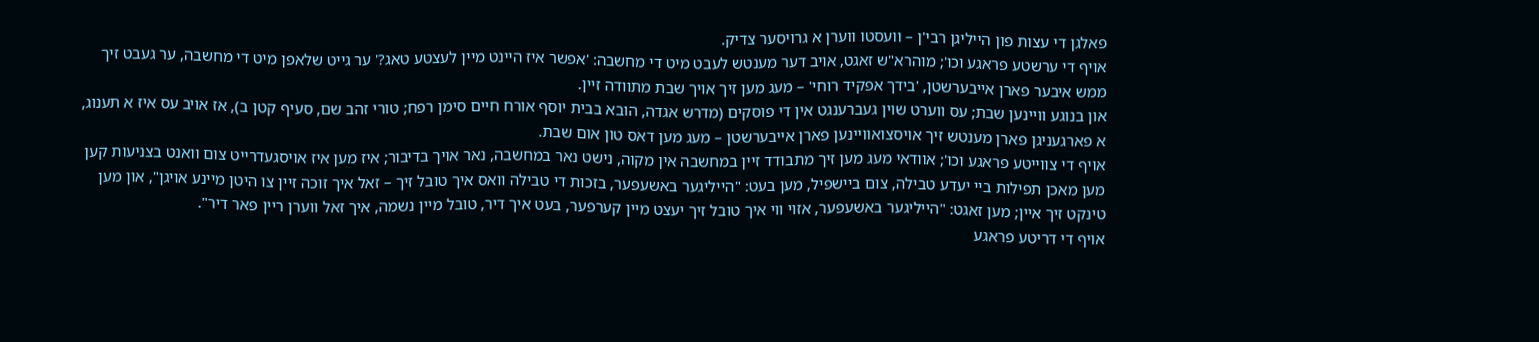פאלגן די עצות פון הייליגן רבי'ן – וועסטו ווערן א גרויסער צדיק.
אויף די ערשטע פראגע וכו'; מוהרא"ש זאגט, אויב דער מענטש לעבט מיט די מחשבה: 'אפשר איז היינט מיין לעצטע טאג?' ער גייט שלאפן מיט די מחשבה, ער געבט זיך ממש איבער פארן אייבערשטן, 'בידך אפקיד רוחי' – מעג מען זיך אויך שבת מתוודה זיין.
און בנוגע וויינען שבת; עס ווערט שוין געברענגט אין די פוסקים (מדרש אגדה, הובא בבית יוסף אורח חיים סימן רפח; טורי זהב שם, סעיף קטן ב), אז אויב עס איז א תענוג, א פארגעניגן פארן מענטש זיך אויסצואוויינען פארן אייבערשטן – מעג מען דאס טון אום שבת.
אויף די צווייטע פראגע וכו'; אוודאי מעג מען זיך מתבודד זיין במחשבה אין מקוה, נישט נאר במחשבה, נאר אויך בדיבור; איז מען איז אויסגעדרייט צום וואנט בצניעות קען מען מאכן תפילות ביי יעדע טבילה, צום ביישפיל, מען בעט: "הייליגער באשעפער, בזכות די טבילה וואס איך טובל זיך – זאל איך זוכה זיין צו היטן מיינע אויגן", און מען טינקט זיך איין; מען זאגט: "הייליגער באשעפער, אזוי ווי איך טובל זיך יעצט מיין קערפער, בעט איך דיר, טובל מיין נשמה, איך זאל ווערן ריין פאר דיר".
אויף די דריטע פראגע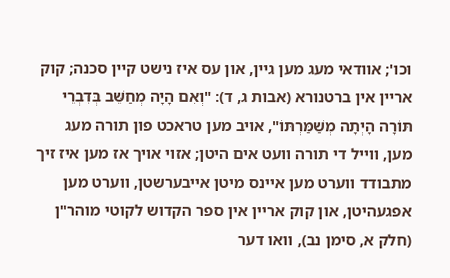וכו'; אוודאי מעג מען גיין, און עס איז נישט קיין סכנה; קוק אריין אין ברטנורא (אבות ג, ד): "וְאִם הָיָה מְחַשֵּׁב בְּדִבְרֵי תּוֹרָה הָיְתָה מְשַׁמַּרְתּוֹ", אויב מען טראכט פון תורה מעג מען, ווייל די תורה וועט אים היטן; אזוי אויך אז מען איז זיך מתבודד ווערט מען איינס מיטן אייבערשטן, ווערט מען אפגעהיטן, און קוק אריין אין ספר הקדוש לקוטי מוהר"ן (חלק א, סימן נב), וואו דער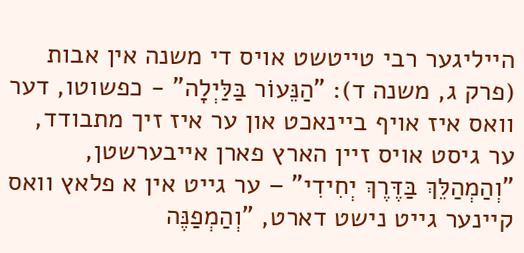הייליגער רבי טייטשט אויס די משנה אין אבות (פרק ג, משנה ד): "הַנֵּעוֹר בַּלַּיְלָה" - כפשוטו, דער וואס איז אויף ביינאכט און ער איז זיך מתבודד, ער גיסט אויס זיין הארץ פארן אייבערשטן, "וְהַמְהַלֵּךְ בַּדֶּרֶךְ יְחִידִי" – ער גייט אין א פלאץ וואס קיינער גייט נישט דארט, "וְהַמְפַנֶּה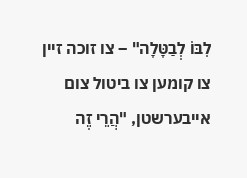לִבּוֹ לְבַטָּלָה" – צו זוכה זיין צו קומען צו ביטול צום אייבערשטן, "הֲרֵי זֶה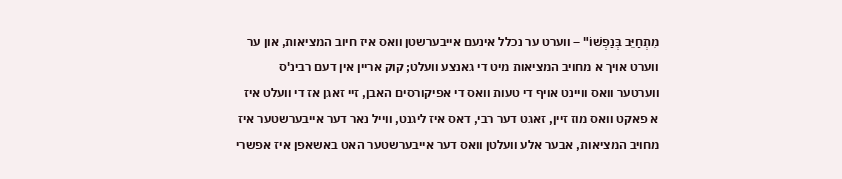מִתְחַיֵּב בְּנַפְשׁוֹ" – ווערט ער נכלל אינעם אייבערשטן וואס איז חיוב המציאות, און ער ווערט אויך א מחויב המציאות מיט די גאנצע וועלט; קוק אריין אין דעם רבינ'ס ווערטער וואס וויינט אויף די טעות וואס די אפיקורסים האבן, זיי זאגן אז די וועלט איז א פאקט וואס מוז זיין, זאגט דער רבי, דאס איז ליגנט, ווייל נאר דער אייבערשטער איז מחויב המציאות, אבער אלע וועלטן וואס דער אייבערשטער האט באשאפן איז אפשרי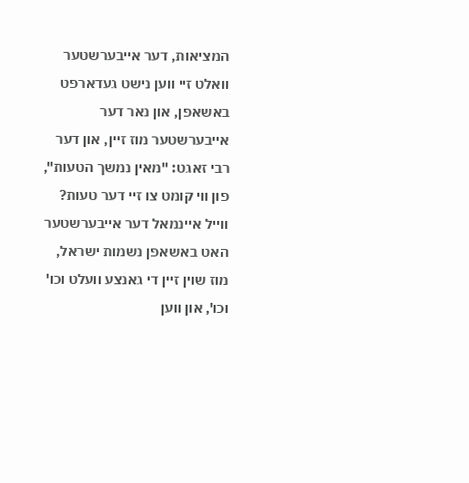המציאות, דער אייבערשטער וואלט זיי ווען נישט געדארפט באשאפן, און נאר דער אייבערשטער מוז זיין, און דער רבי זאגט: "מאין נמשך הטעות", פון ווי קומט צו זיי דער טעות? ווייל איינמאל דער אייבערשטער האט באשאפן נשמות ישראל, מוז שוין זיין די גאנצע וועלט וכו' וכו', און ווען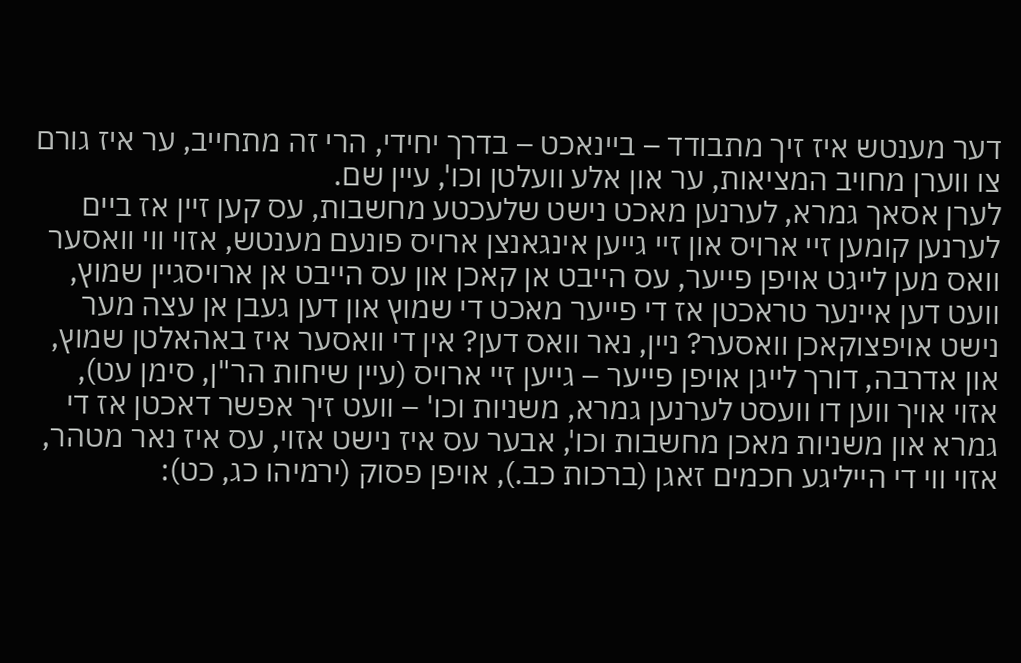דער מענטש איז זיך מתבודד – ביינאכט – בדרך יחידי, הרי זה מתחייב, ער איז גורם צו ווערן מחויב המציאות, ער און אלע וועלטן וכו', עיין שם.
לערן אסאך גמרא, לערנען מאכט נישט שלעכטע מחשבות, עס קען זיין אז ביים לערנען קומען זיי ארויס און זיי גייען אינגאנצן ארויס פונעם מענטש, אזוי ווי וואסער וואס מען לייגט אויפן פייער, עס הייבט אן קאכן און עס הייבט אן ארויסגיין שמוץ, וועט דען איינער טראכטן אז די פייער מאכט די שמוץ און דען געבן אן עצה מער נישט אויפצוקאכן וואסער? ניין, נאר וואס דען? אין די וואסער איז באהאלטן שמוץ, און אדרבה, דורך לייגן אויפן פייער – גייען זיי ארויס (עיין שיחות הר"ן, סימן עט), אזוי אויך ווען דו וועסט לערנען גמרא, משניות וכו' – וועט זיך אפשר דאכטן אז די גמרא און משניות מאכן מחשבות וכו', אבער עס איז נישט אזוי, עס איז נאר מטהר, אזוי ווי די הייליגע חכמים זאגן (ברכות כב.), אויפן פסוק (ירמיהו כג, כט):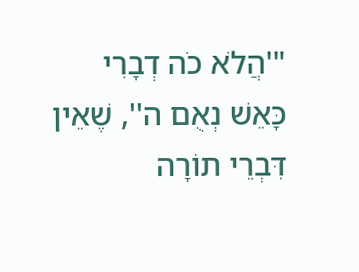"'הֲלֹא כֹה דְבָרִי כָּאֵשׁ נְאֻם ה'', שֶׁאֵין דִּבְרֵי תוֹרָה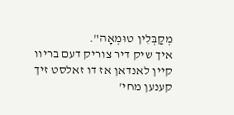מְקַבְּלִין טוּמְאָה".
איך שיק דיר צוריק דעם בריוו קיין לאנדאן אז דו זאלסט זיך קענען מחי'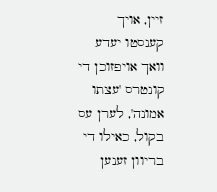זיין, אויך קענסטו יעדע וואך אויפזוכן די קונטרס 'עצתו אמונה', לערן עס בקול, כאילו די בריוון זענען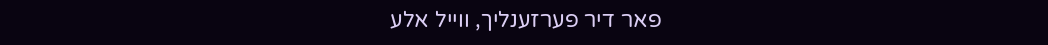פאר דיר פערזענליך, ווייל אלע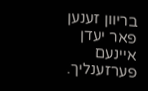בריוון זענען פאר יעדן איינעם פערזענליך.